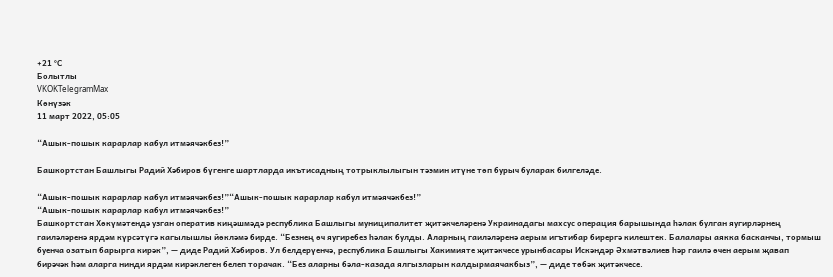+21 °С
Болытлы
VKOKTelegramMax
Көнүзәк
11 март 2022, 05:05

“Ашык-пошык карарлар кабул итмәячәкбез!”

Башкортстан Башлыгы Радий Хәбиров бүгенге шартларда икътисадның тотрыклылыгын тәэмин итүне төп бурыч буларак билгеләде.

“Ашык-пошык карарлар кабул итмәячәкбез!”“Ашык-пошык карарлар кабул итмәячәкбез!”
“Ашык-пошык карарлар кабул итмәячәкбез!”
Башкортстан Хөкүмәтендә узган оператив киңәшмәдә республика Башлыгы муниципалитет җитәкчеләренә Украинадагы махсус операция барышында һәлак булган яугирләрнең гаиләләренә ярдәм күрсәтүгә кагылышлы йөкләмә бирде. “Безнең өч яугиребез һәлак булды. Аларның гаиләләренә аерым игътибар бирергә килештек. Балалары аякка басканчы, тормыш буенча озатып барырга кирәк”, — диде Радий Хәбиров. Ул белдерүенчә, республика Башлыгы Хакимияте җитәкчесе урынбасары Искәндәр Әхмәтвәлиев һәр гаилә өчен аерым җавап бирәчәк һәм аларга нинди ярдәм кирәклеген белеп торачак. “Без аларны бәла-казада ялгызларын калдырмаячакбыз”, — диде төбәк җитәкчесе.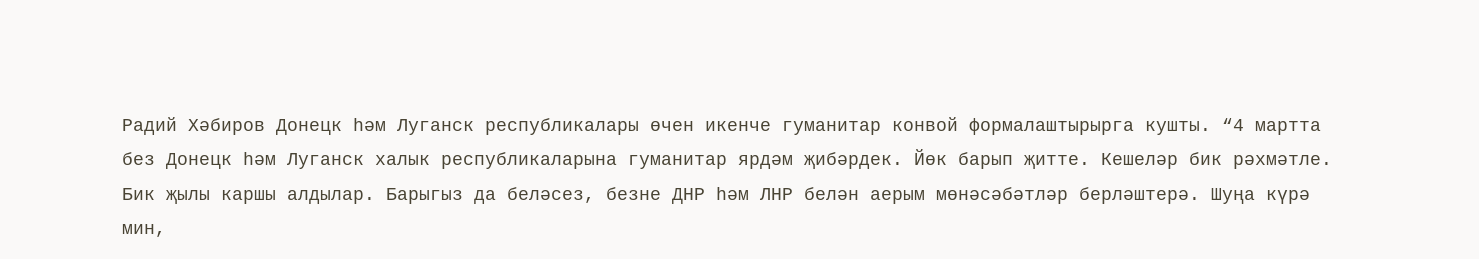Радий Хәбиров Донецк һәм Луганск республикалары өчен икенче гуманитар конвой формалаштырырга кушты. “4 мартта без Донецк һәм Луганск халык республикаларына гуманитар ярдәм җибәрдек. Йөк барып җитте. Кешеләр бик рәхмәтле. Бик җылы каршы алдылар. Барыгыз да беләсез, безне ДНР һәм ЛНР белән аерым мөнәсәбәтләр берләштерә. Шуңа күрә мин,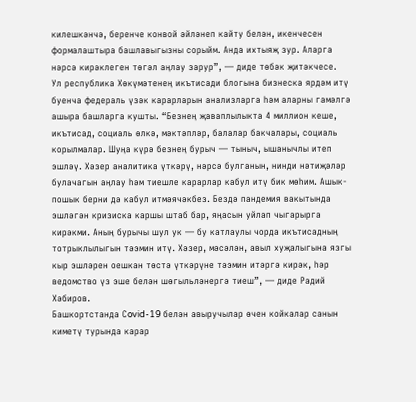килешкәнчә, беренче конвой әйләнеп кайту белән, икенчесен формалаштыра башлавыгызны сорыйм. Анда ихтыяҗ зур. Аларга нәрсә кирәклеген төгәл аңлау зарур”, — диде төбәк җитәкчесе.
Ул республика Хөкүмәтенең икътисади блогына бизнеска ярдәм итү буенча федераль үзәк карарларын анализларга һәм аларны гамәлгә ашыра башларга кушты. “Безнең җаваплылыкта 4 миллион кеше, икътисад, социаль өлкә, мәктәпләр, балалар бакчалары, социаль корылмалар. Шуңа күрә безнең бурыч — тыныч, ышанычлы итеп эшләү. Хәзер аналитика үткәрү, нәрсә булганын, нинди нәтиҗәләр булачагын аңлау һәм тиешле карарлар кабул итү бик мөһим. Ашык-пошык берни дә кабул итмәячәкбез. Бездә пандемия вакытында эшләгән кризиска каршы штаб бар, яңасын уйлап чыгарырга кирәкми. Аның бурычы шул ук — бу катлаулы чорда икътисадның тотрыклылыгын тәэмин итү. Хәзер, мәсәлән, авыл хуҗалыгына язгы кыр эшләрен оешкан төстә үткәрүне тәэмин итәргә кирәк, һәр ведомство үз эше белән шөгыльләнергә тиеш”, — диде Радий Хәбиров.
Башкортстанда Сovid-19 белән авыручылар өчен койкалар санын киметү турында карар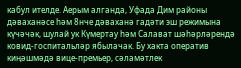кабул ителде. Аерым алганда, Уфада Дим районы дәваханәсе һәм 8нче дәваханә гадәти эш режимына күчәчәк, шулай ук Күмертау һәм Салават шәһәрләрендә ковид-госпитальләр ябылачак. Бу хакта оператив киңәшмәдә вице-премьер, сәламәтлек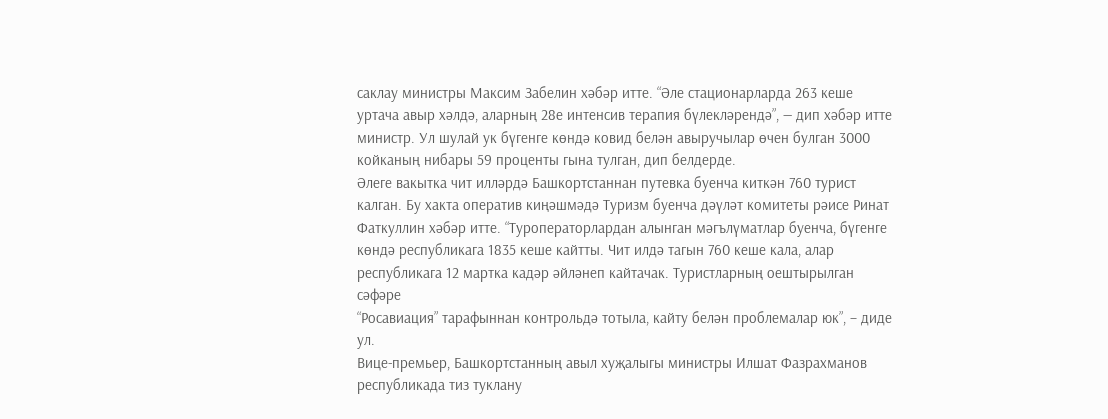саклау министры Максим Забелин хәбәр итте. “Әле стационарларда 263 кеше уртача авыр хәлдә, аларның 28е интенсив терапия бүлекләрендә”, — дип хәбәр итте министр. Ул шулай ук бүгенге көндә ковид белән авыручылар өчен булган 3000 койканың нибары 59 проценты гына тулган, дип белдерде.
Әлеге вакытка чит илләрдә Башкортстаннан путевка буенча киткән 760 турист калган. Бу хакта оператив киңәшмәдә Туризм буенча дәүләт комитеты рәисе Ринат Фаткуллин хәбәр итте. “Туроператорлардан алынган мәгълүматлар буенча, бүгенге көндә республикага 1835 кеше кайтты. Чит илдә тагын 760 кеше кала, алар республикага 12 мартка кадәр әйләнеп кайтачак. Туристларның оештырылган сәфәре
“Росавиация” тарафыннан контрольдә тотыла, кайту белән проблемалар юк”, – диде ул.
Вице-премьер, Башкортстанның авыл хуҗалыгы министры Илшат Фазрахманов республикада тиз туклану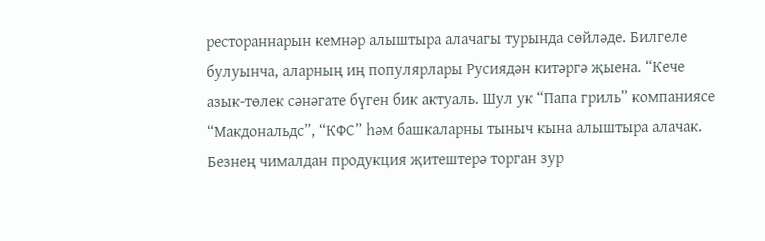рестораннарын кемнәр алыштыра алачагы турында сөйләде. Билгеле булуынча, аларның иң популярлары Русиядән китәргә җыена. “Кече азык-төлек сәнәгате бүген бик актуаль. Шул ук “Папа гриль” компаниясе “Макдональдс”, “КФС” һәм башкаларны тыныч кына алыштыра алачак. Безнең чималдан продукция җитештерә торган зур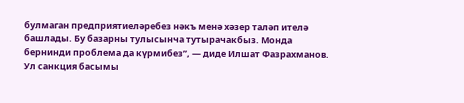булмаган предприятиеләребез нәкъ менә хәзер таләп ителә башлады. Бу базарны тулысынча тутырачакбыз. Монда бернинди проблема да күрмибез”, — диде Илшат Фазрахманов. Ул санкция басымы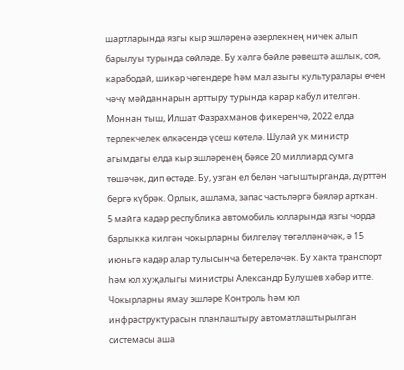шартларында язгы кыр эшләренә әзерлекнең ничек алып барылуы турында сөйләде. Бу хәлгә бәйле рәвештә ашлык, соя, карабодай, шикәр чөгендере һәм мал азыгы культуралары өчен чәчү мәйданнарын арттыру турында карар кабул ителгән. Моннан тыш, Илшат Фазрахманов фикеренчә, 2022 елда терлекчелек өлкәсендә үсеш көтелә. Шулай ук министр агымдагы елда кыр эшләренең бәясе 20 миллиард сумга төшәчәк, дип өстәде. Бу, узган ел белән чагыштырганда, дүрттән бергә күбрәк. Орлык, ашлама, запас частьләргә бәяләр арткан.
5 майга кадәр республика автомобиль юлларында язгы чорда барлыкка килгән чокырларны билгеләү төгәлләнәчәк, ә 15 июньгә кадәр алар тулысынча бетереләчәк. Бу хакта транспорт һәм юл хуҗалыгы министры Александр Булушев хәбәр итте. Чокырларны ямау эшләре Контроль һәм юл инфраструктурасын планлаштыру автоматлаштырылган системасы аша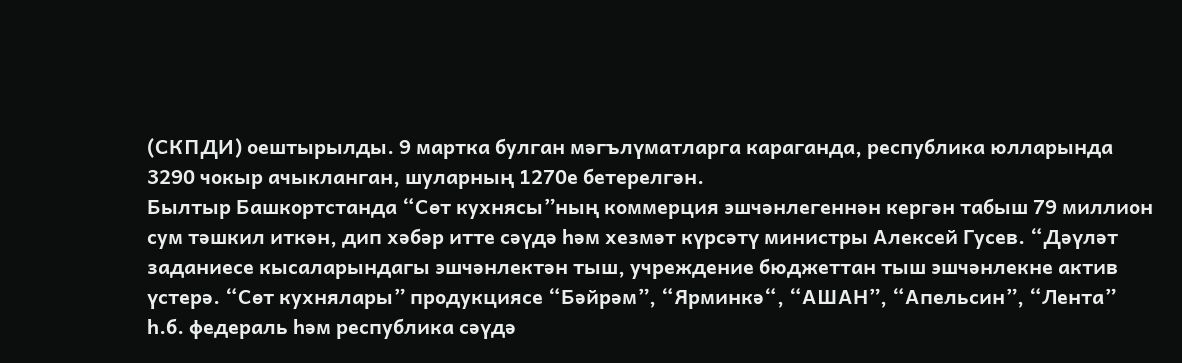(СКПДИ) оештырылды. 9 мартка булган мәгълүматларга караганда, республика юлларында 3290 чокыр ачыкланган, шуларның 1270е бетерелгән.
Былтыр Башкортстанда “Сөт кухнясы”ның коммерция эшчәнлегеннән кергән табыш 79 миллион сум тәшкил иткән, дип хәбәр итте сәүдә һәм хезмәт күрсәтү министры Алексей Гусев. “Дәүләт заданиесе кысаларындагы эшчәнлектән тыш, учреждение бюджеттан тыш эшчәнлекне актив үстерә. “Сөт кухнялары” продукциясе “Бәйрәм”, “Ярминкә“, “АШАН”, “Апельсин”, “Лента” һ.б. федераль һәм республика сәүдә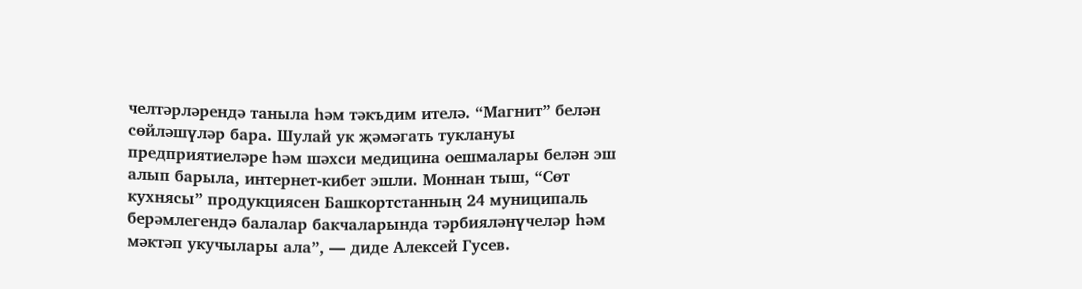челтәрләрендә таныла һәм тәкъдим ителә. “Магнит” белән сөйләшүләр бара. Шулай ук җәмәгать туклануы предприятиеләре һәм шәхси медицина оешмалары белән эш алып барыла, интернет-кибет эшли. Моннан тыш, “Сөт кухнясы” продукциясен Башкортстанның 24 муниципаль берәмлегендә балалар бакчаларында тәрбияләнүчеләр һәм мәктәп укучылары ала”, — диде Алексей Гусев.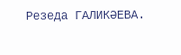Резеда ГАЛИКӘЕВА.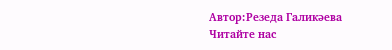Автор:Резеда Галикәева
Читайте нас